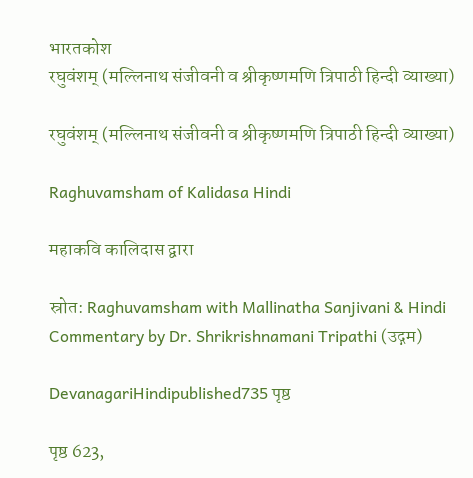भारतकोश
रघुवंशम् (मल्लिनाथ संजीवनी व श्रीकृष्णमणि त्रिपाठी हिन्दी व्याख्या)

रघुवंशम् (मल्लिनाथ संजीवनी व श्रीकृष्णमणि त्रिपाठी हिन्दी व्याख्या)

Raghuvamsham of Kalidasa Hindi

महाकवि कालिदास द्वारा

स्रोत: Raghuvamsham with Mallinatha Sanjivani & Hindi Commentary by Dr. Shrikrishnamani Tripathi (उद्गम)

DevanagariHindipublished735 पृष्ठ

पृष्ठ 623,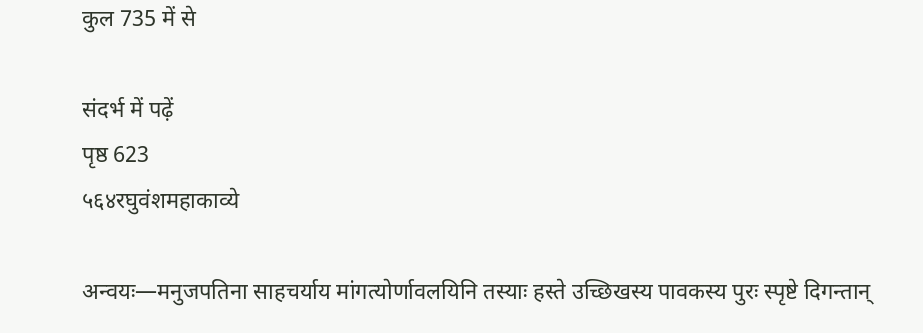कुल 735 में से

संदर्भ में पढ़ें
पृष्ठ 623
५६४रघुवंशमहाकाव्ये

अन्वयः—मनुजपतिना साहचर्याय मांगत्योर्णावलयिनि तस्याः हस्ते उच्छिखस्य पावकस्य पुरः स्पृष्टे दिगन्तान्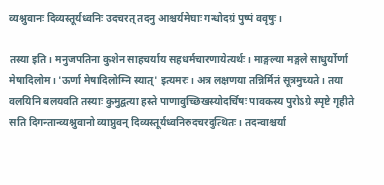व्यश्नुवानः दिव्यस्तूर्यध्वनिः उदचरत् तदनु आश्चर्यमेघाः गन्धोदग्रं पुष्पं ववृषुः।

तस्या इति। मनुजपतिना कुशेन साहचर्याय सहधर्मचारणायेत्यर्थः। माङ्गल्या मङ्गले साधुर्योर्णा मेषादिलोम। 'ऊर्णा मेषादिलोम्नि स्यात्' इत्यमरः। अत्र लक्षणया तन्निर्मितं सूत्रमुच्यते। तया वलयिनि बलयवति तस्याः कुमुद्वत्या हस्ते पाणावुच्छिखस्योदर्चिषः पावकस्य पुरोऽग्रे स्पृष्टे गृहीते सति दिगन्तान्व्यश्नुवानो व्याप्नुवन् दिव्यस्तूर्यध्वनिरुदचरदुत्थितः। तदन्वाश्चर्या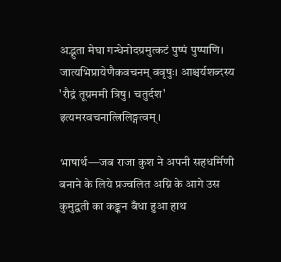अद्भुता मेघा गन्धेनोदग्रमुत्कटं पुष्पं पुष्पाणि। जात्यभिप्रायेणैकवचनम् ववृषुः। आश्चर्यशब्दस्य 'रौद्रं तूग्रममी त्रिषु। चतुर्दश' इत्यमरवचनात्त्रिलिङ्गत्वम्।

भाषार्थ—जब राजा कुश ने अपनी सहधर्मिणी बनाने के लिये प्रज्वलित अग्नि के आगे उस कुमुद्वती का कङ्कन बँधा हुआ हाथ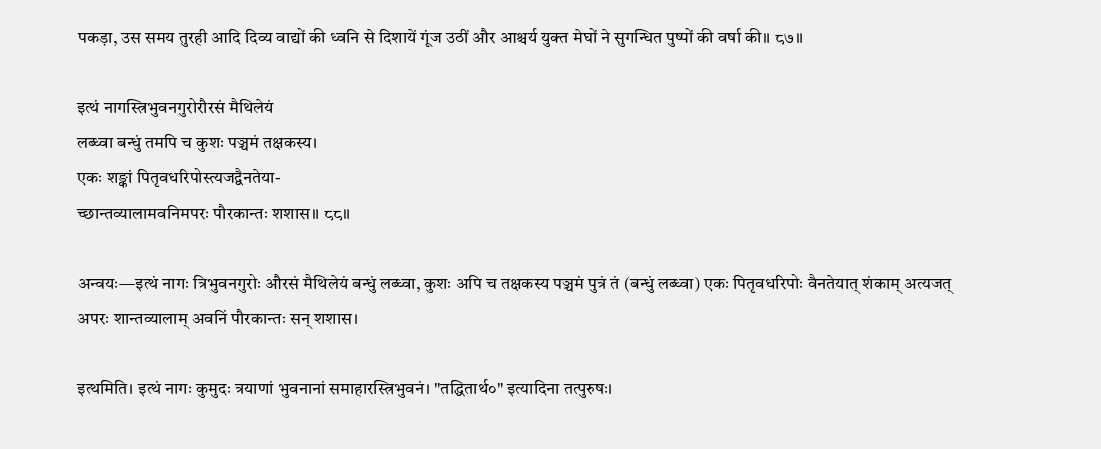पकड़ा, उस समय तुरही आदि दिव्य वाद्यों की ध्वनि से दिशायें गूंज उठीं और आश्चर्य युक्त मेघों ने सुगन्धित पुष्पों की वर्षा की॥ ८७॥

इत्थं नागस्त्रिभुवनगुरोरौरसं मैथिलेयं
लब्ध्वा बन्धुं तमपि च कुशः पञ्चमं तक्षकस्य।
एकः शङ्कां पितृवधरिपोस्त्यजद्वैनतेया-
च्छान्तव्यालामवनिमपरः पौरकान्तः शशास॥ ८८॥

अन्वयः—इत्थं नागः त्रिभुवनगुरोः औरसं मैथिलेयं बन्धुं लब्ध्वा, कुशः अपि च तक्षकस्य पञ्चमं पुत्रं तं (बन्धुं लब्ध्वा) एकः पितृवधरिपोः वैनतेयात् शंकाम् अत्यजत् अपरः शान्तव्यालाम् अवनिं पौरकान्तः सन् शशास।

इत्थमिति। इत्थं नागः कुमुदः त्रयाणां भुवनानां समाहारस्त्रिभुवनं। "तद्धितार्थ०" इत्यादिना तत्पुरुषः।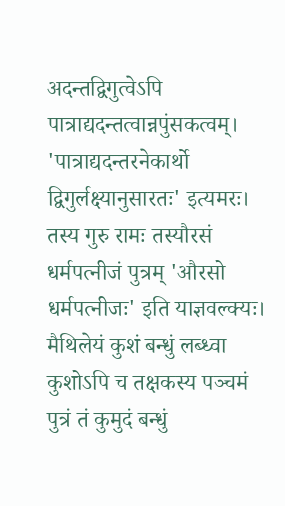अदन्तद्विगुत्वेऽपि पात्राद्यदन्तत्वान्नपुंसकत्वम्। 'पात्राद्यदन्तरनेकार्थो द्विगुर्लक्ष्यानुसारतः' इत्यमरः। तस्य गुरु रामः तस्यौरसं धर्मपत्नीजं पुत्रम् 'औरसो धर्मपत्नीजः' इति याज्ञवल्क्यः। मैथिलेयं कुशं बन्धुं लब्ध्वा कुशोऽपि च तक्षकस्य पञ्चमं पुत्रं तं कुमुदं बन्धुं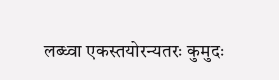लब्ध्वा एकस्तयोरन्यतरः कुमुदः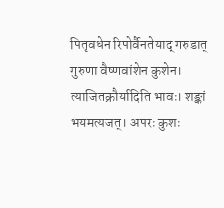पितृवधेन रिपोर्वैनतेयाद् गरुडात् गुरुणा वैष्णवांशेन कुशेन। त्याजितक्रौर्यादिति भावः। शङ्कां भयमत्यजत्। अपरः कुशः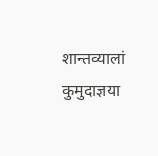शान्तव्यालां कुमुदाज्ञया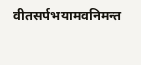वीतसर्पभयामवनिमन्त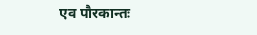एव पौरकान्तः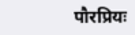पौरप्रियः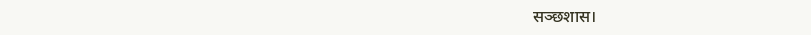सञ्छशास।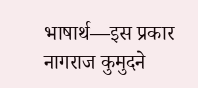भाषार्थ—इस प्रकार नागराज कुमुदने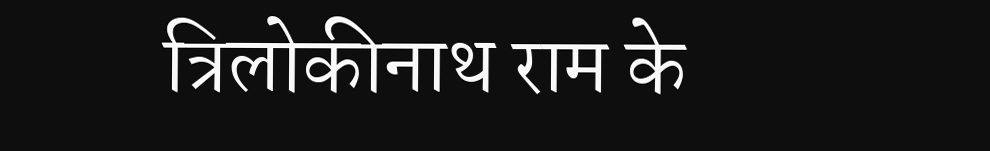त्रिलोकीनाथ राम के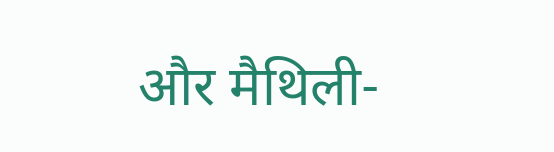और मैथिली-